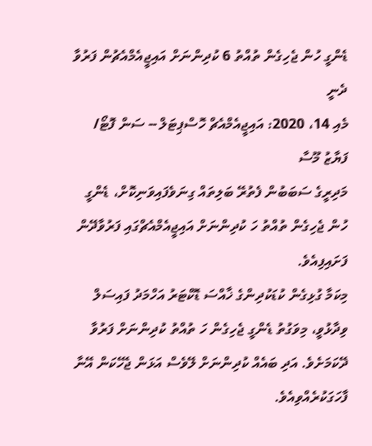ޑެންގީ ހުން ޖެހިގެން ތުއްތު 6 ކުދިންނަށް އައިޖީއެމްއެޗުން ފަރުވާ ދެނީ
މެއި 14، 2020: އައިޖީއެމްއެޗް ހޮސްޕިޓަލް -- ސަން ފޮޓޯ/ ފަޔާޒު މޫސާ
މަދިރީގެ ސަބަބުން ފެތުރޭ ބަލިތައް ގިނަވެފައިވަނިކޮށް، ޑެންގީ ހުން ޖެހިގެން ތުއްތު ހަ ކުދިންނަށް އައިޖީއެމްއެޗްގައި ފަރުވާދޭން ފަށައިފިއެވެ.
މިކަމާ ގުޅިގެން ކުޑަކުދިންގެ ޚާއްސަ ޑޮކްޓަރު އަހްމަދު ފައިސަލް ވިދާޅުވީ، މިވަގުތު ޑެންގީ ޖެހިގެން ހަ ތުއްތު ކުދިންނަށް ފަރުވާ ދޭކަމަށެވެ. އަދި ބައެއް ކުދިންނަށް ލޭވެސް އަޅަން ޖެހޭކަން އޭނާ ފާހަގަކުރެއްވިއެވެ.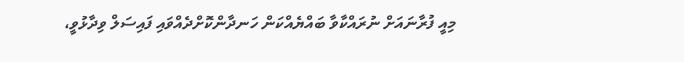މިއީ ފުރާނައަށް ނުރައްކާވާ ބައްޔެއްކަން ހަނދާންކޮށްދެއްވައި ފައިސަލް ވިދާޅުވީ،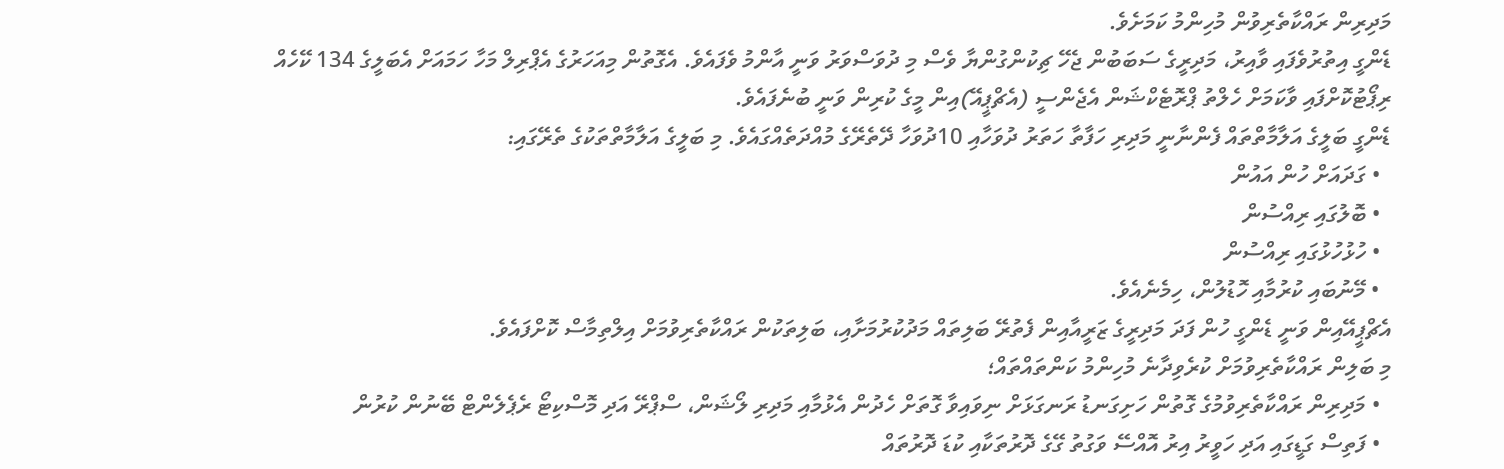މަދިރިން ރައްކާތެރިވުން މުހިންމު ކަމަށެވެ.
ޑެންގީ އިތުރުވެފައި ވާއިރު، މަދިރީގެ ސަބަބުން ޖެހޭ ޗިކުންގުންޔާ ވެސް މި ދުވަސްވަރު ވަނީ އާންމު ވެފައެވެ. އެގޮތުން މިއަހަރުގެ އެޕްރިލް މަހާ ހަމައަށް އެބަލީގެ 134 ކޭހެއް ރިޕޯޓުކޮށްފައި ވާކަމަށް ހެލްތު ޕްރޮޓެކްޝަން އެޖެންސީ (އެޗްޕީއޭ)އިން މީގެ ކުރިން ވަނީ ބުނެފައެވެ.
ޑެންގީ ބަލީގެ އަލާމާތްތައް ފެންނާނީ މަދިރި ހަފާތާ ހަތަރު ދުވަހާއި 10ދުވަހާ ދޭތެރޭގެ މުއްދަތެއްގައެވެ. މި ބަލީގެ އަލާމާތްތަކުގެ ތެރޭގައި:
  • ގަދައަށް ހުން އައުން
  • ބޮލުގައި ރިއްސުން
  • ހުޅުހުޅުގައި ރިއްސުން
  • މޭނުބައި ކުރުމާއި ހޮޑުލުން، ހިމެނެއެވެ.
އެޗްޕީއޭއިން ވަނީ ޑެންގީ ހުން ފަދަ މަދިރީގެ ޒަރީއާއިން ފެތުރޭ ބަލިތައް މަދުކުރުމަށާއި، ބަލިތަކުން ރައްކާތެރިވުމަށް އިލްތިމާސް ކޮށްފައެވެ.
މި ބަލިން ރައްކާތެރިވުމަށް ކުރެވިދާނެ މުހިންމު ކަންތައްތައް؛
  • މަދިރިން ރައްކާތެރިވުމުގެ ގޮތުން ހަށިގަނޑު ރަނގަޅަށް ނިވައިވާ ގޮތަށް ހެދުން އެޅުމާއި މަދިރި ލޯޝަން، ސްޕްރޭ އަދި މޮސްކިޓޯ ރެޕެލެންޓް ބޭނުން ކުރުން
  • ފަތިސް ގަޑީގައި އަދި ހަވީރު އިރު އޮއްސޭ ވަގުތު ގޭގެ ދޮރުތަކާއި ކުޑަ ދޮރުތައް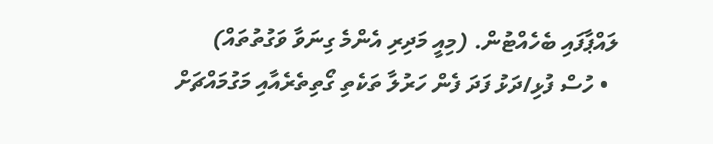ލައްޕާފައި ބެހެއްޓުން. (މިއީ މަދިރި އެންމެ ގިނަވާ ވަގުތުތައް)
  • ހުސް ފުޅި/ދަޅު ފަދަ ފެން ހަރުލާ ތަކެތި ގޯތިތެރެއާއި މަގުމައްޗަށް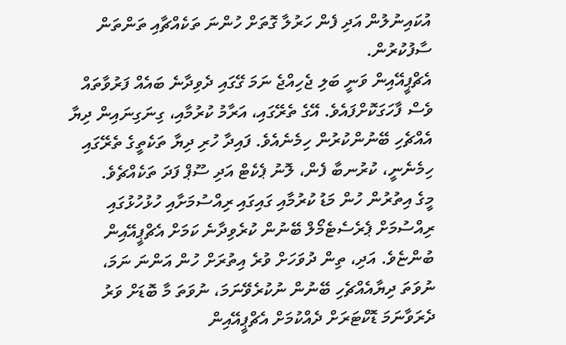އުކައިނުލުން އަދި ފެން ހަރުލާ ގޮތަށް ހުންނަ ތަކެއްޗާއި ތަންތަން ސާފުކުރުން.
އެޗްޕީއޭއިން ވަނީ ބަލި ޖެހިއްޖެ ނަމަ ގޭގައި ދެވިދާނެ ބައެއް ފަރުވާތައް ވެސް ފާހަގަކޮށްފައެވެ. އޭގެ ތެރޭގައި، އަރާމު ކުރުމާއި، ގިނަގިނައިން ދިޔާ އެއްޗެހި ބޭނުންކުރުން ހިމެނެއެވެ. ފައިދާ ހުރި ދިޔާ ތަކެތީގެ ތެރޭގައި ހިމެނެނީ، ކުރުނބާ ފެން، ލޮނު ޕެކެޓް އަދި ސޫޕް ފަދަ ތަކެއްޗެވެ.
މީގެ އިތުރުން ހުން މަޑު ކުރުމާއި ގައިގައި ރިއްސުމަށާއި ހުޅުހުޅުގައި ރިއްސުމަށް ޕެރެސެޓެމޯލް ބޭނުން ކުރެވިދާނެ ކަމަށް އެޗްޕީއޭއިން ބުންޏެވެ. އަދި، ތިން ދުވަހަށް ވުރެ އިތުރަށް ހުން އަންނަ ނަމަ، ނުވަތަ ދިޔާއެއްޗެހި ބޭނުން ނުކުރެވޭނަމަ، ނުވަތަ މާ ބޮޑަށް ވަރު ދެރަވާނަމަ ޑޮކްޓަރަށް ދެއްކުމަށް އެޗްޕީއޭއިން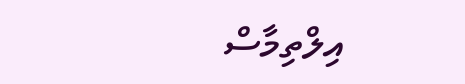އިލްތިމާސް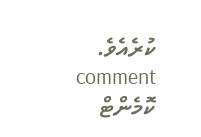ކުރެއެވެ.
comment ކޮމެންޓް